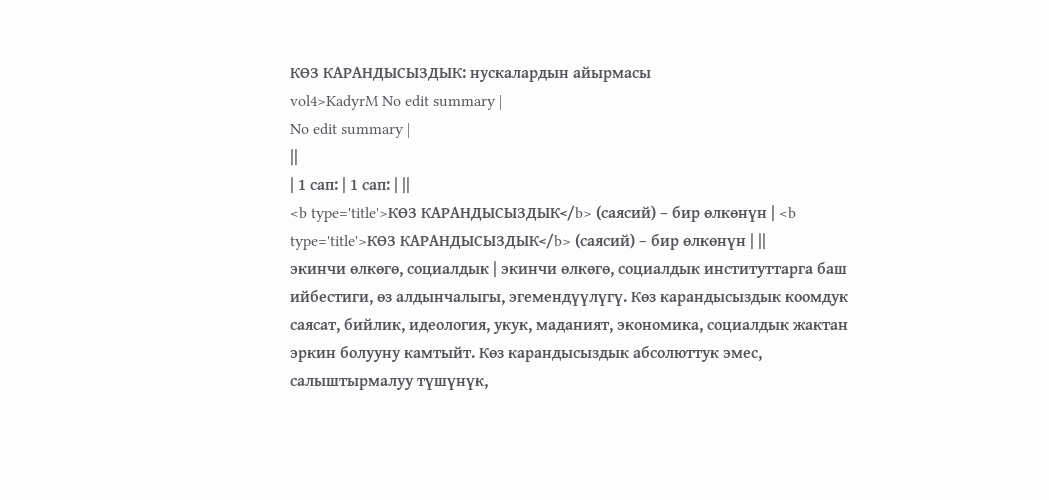КӨЗ КАРАНДЫСЫЗДЫК: нускалардын айырмасы
vol4>KadyrM No edit summary |
No edit summary |
||
| 1 сап: | 1 сап: | ||
<b type='title'>КӨЗ КАРАНДЫСЫЗДЫК</b> (саясий) – бир өлкөнүн | <b type='title'>КӨЗ КАРАНДЫСЫЗДЫК</b> (саясий) – бир өлкөнүн | ||
экинчи өлкөгө, социалдык | экинчи өлкөгө, социалдык институттарга баш ийбестиги, өз алдынчалыгы, эгемендүүлүгү. Көз карандысыздык коомдук саясат, бийлик, идеология, укук, маданият, экономика, социалдык жактан эркин болууну камтыйт. Көз карандысыздык абсолюттук эмес, салыштырмалуу түшүнүк,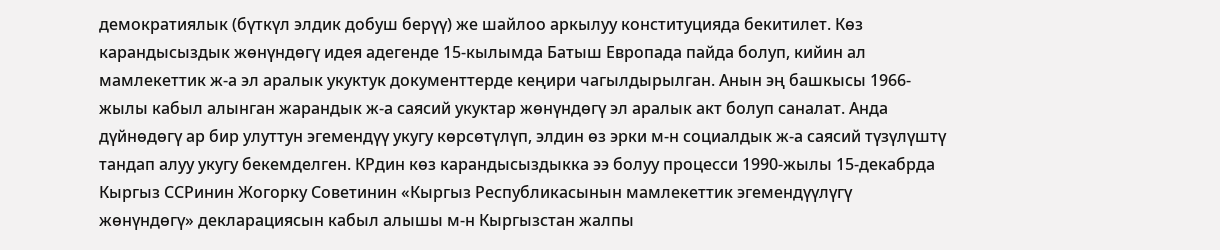демократиялык (бүткүл элдик добуш берүү) же шайлоо аркылуу конституцияда бекитилет. Көз карандысыздык жөнүндөгү идея адегенде 15-кылымда Батыш Европада пайда болуп, кийин ал мамлекеттик ж-а эл аралык укуктук документтерде кеңири чагылдырылган. Анын эң башкысы 1966-жылы кабыл алынган жарандык ж-а саясий укуктар жөнүндөгү эл аралык акт болуп саналат. Анда дүйнөдөгү ар бир улуттун эгемендүү укугу көрсөтүлүп, элдин өз эрки м-н социалдык ж-а саясий түзүлүштү тандап алуу укугу бекемделген. КРдин көз карандысыздыкка ээ болуу процесси 1990-жылы 15-декабрда Кыргыз ССРинин Жогорку Советинин «Кыргыз Республикасынын мамлекеттик эгемендүүлүгү жөнүндөгү» декларациясын кабыл алышы м-н Кыргызстан жалпы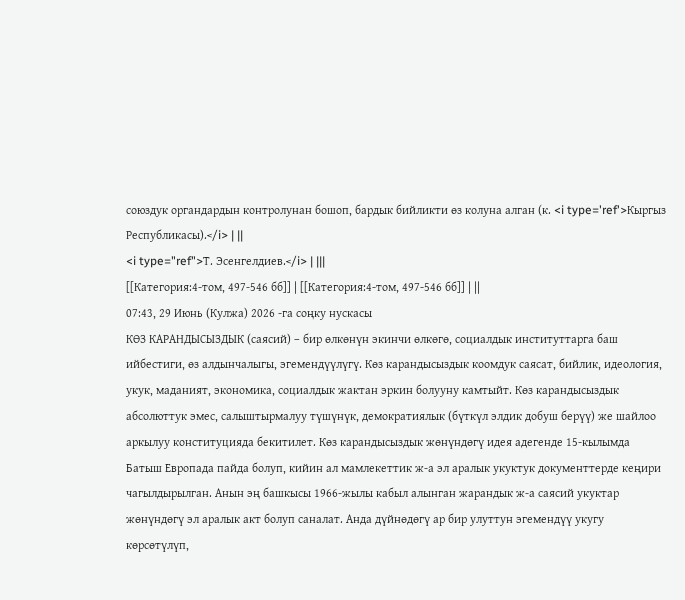союздук органдардын контролунан бошоп, бардык бийликти өз колуна алган (к. <i type='ref'>Кыргыз Республикасы).</i> | ||
<i type="ref">Т. Эсенгелдиев.</i> | |||
[[Категория:4-том, 497-546 бб]] | [[Категория:4-том, 497-546 бб]] | ||
07:43, 29 Июнь (Кулжа) 2026 -га соңку нускасы
КӨЗ КАРАНДЫСЫЗДЫК (саясий) – бир өлкөнүн экинчи өлкөгө, социалдык институттарга баш ийбестиги, өз алдынчалыгы, эгемендүүлүгү. Көз карандысыздык коомдук саясат, бийлик, идеология, укук, маданият, экономика, социалдык жактан эркин болууну камтыйт. Көз карандысыздык абсолюттук эмес, салыштырмалуу түшүнүк, демократиялык (бүткүл элдик добуш берүү) же шайлоо аркылуу конституцияда бекитилет. Көз карандысыздык жөнүндөгү идея адегенде 15-кылымда Батыш Европада пайда болуп, кийин ал мамлекеттик ж-а эл аралык укуктук документтерде кеңири чагылдырылган. Анын эң башкысы 1966-жылы кабыл алынган жарандык ж-а саясий укуктар жөнүндөгү эл аралык акт болуп саналат. Анда дүйнөдөгү ар бир улуттун эгемендүү укугу көрсөтүлүп,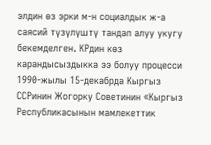элдин өз эрки м-н социалдык ж-а саясий түзүлүштү тандап алуу укугу бекемделген. КРдин көз карандысыздыкка ээ болуу процесси 1990-жылы 15-декабрда Кыргыз ССРинин Жогорку Советинин «Кыргыз Республикасынын мамлекеттик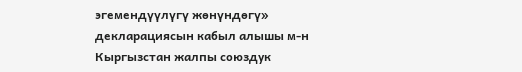эгемендүүлүгү жөнүндөгү» декларациясын кабыл алышы м-н Кыргызстан жалпы союздук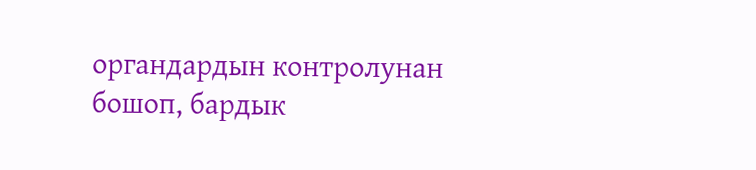органдардын контролунан бошоп, бардык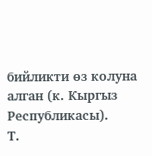бийликти өз колуна алган (к. Кыргыз Республикасы).
Т.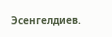Эсенгелдиев.